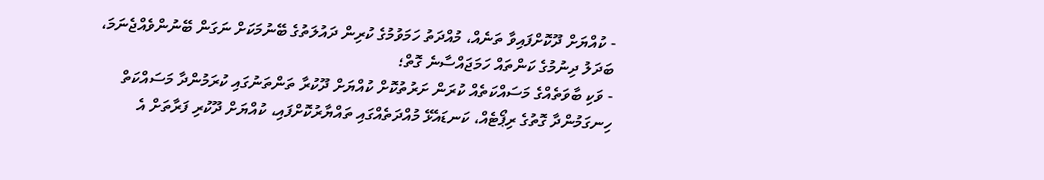- ކުއްޔަށް ދޫކޮށްފައިވާ ތަނެއް، މުއްދަތު ހަމަވުމުގެ ކުރިން ދައުލަތުގެ ބޭނުމަކަށް ނަގަން ބޭނުންވެއްޖެނަމަ، ބަދަލު ދިނުމުގެ ކަންތައް ހަމަޖައްސާނެ ގޮތް؛
- ވަކި ބާވަތެއްގެ މަސައްކަތެއް ކުރަން ށަރުތުކޮށް ކުއްޔަށް ދޫކުރާ ތަންތަނުގައި ކުރަމުންދާ މަސައްކަތް ހިނގަމުންދާ ގޮތުގެ ރިޕޯޓެއް، ކަނޑައެޅޭ މުއްދަތެއްގައި ތައްޔާރުކޮށްފައި، ކުއްޔަށް ދޫކުރި ފަރާތަށް އެ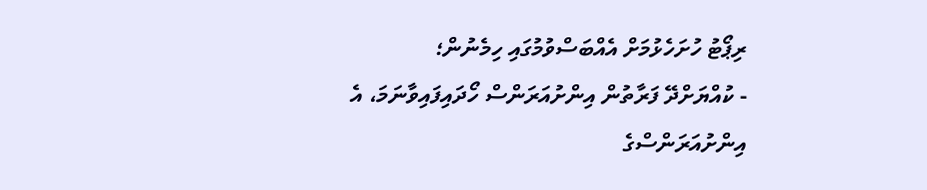ރިޕޯޓު ހުށަހެޅުމަށް އެއްބަސްވުމުގައި ހިމެނުން؛
- ކުއްޔަށްދޭ ފަރާތުން އިންށުއަރަންސް ހޯދައިފައިވާނަމަ، އެ އިންށުއަރަންސްގެ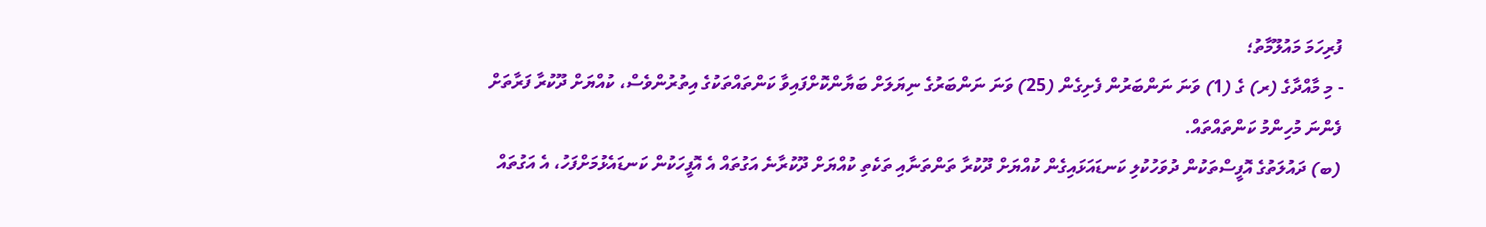ފުރިހަމަ މައުލޫމާތު؛
- މި މާއްދާގެ (ރ) ގެ (1) ވަނަ ނަންބަރުން ފެށިގެން (25) ވަނަ ނަންބަރުގެ ނިޔަލަށް ބަޔާންކޮށްފައިވާ ކަންތައްތަކުގެ އިތުރުންވެސް، ކުއްޔަށް ދޫކުރާ ފަރާތަށް ފެންނަ މުހިންމު ކަންތައްތައް.
(ބ) ދައުލަތުގެ އޮފީސްތަކުން ދުވަހުކުލި ކަނޑައަޅައިގެން ކުއްޔަށް ދޫކުރާ ތަންތަނާއި ތަކެތި ކުއްޔަށް ދޫކުރާނެ އަގުތައް އެ އޮފީހަކުން ކަނޑައެޅުމަށްފަހު، އެ އަގުތައް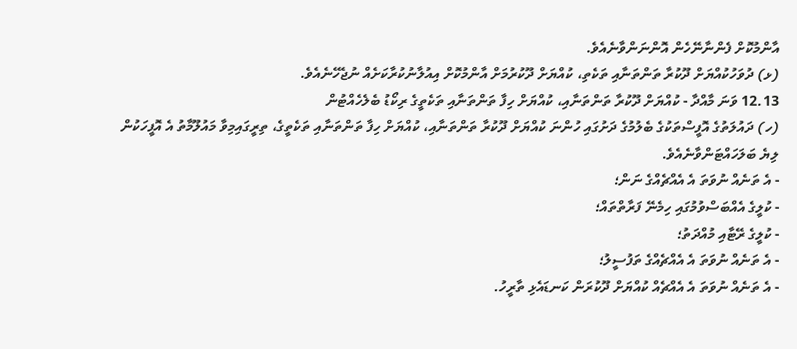އާންމުކޮށް ފެންނާނޭހެން އޮންނަންވާނެއެވެ.
(ޅ) ދުވަހުކުއްޔަށް ދޫކުރާ ތަންތަނާއި ތަކެތި، ކުއްޔަށް ދޫކުރުމަށް އާންމުކޮށް އިއުލާނުކުރާކަށެއް ނުޖެހޭނެއެވެ.
12.13 ވަނަ މާއްދާ - ކުއްޔަށް ދޫކުރާ ތަންތަނާއި، ކުއްޔަށް ހިފާ ތަންތަނާއި ތަކެތީގެ ރިކޯޑު ބެލެހެއްޓުން
(ހ) ދައުލަތުގެ އޮފީސްތަކުގެ ބެލުމުގެ ދަށުގައި ހުންނަ ކުއްޔަށް ދޫކުރާ ތަންތަނާއި، ކުއްޔަށް ހިފާ ތަންތަނާއި ތަކެތީގެ، ތިރީގައިމިވާ މައުލޫމާތު އެ އޮފީހަކުން ލިޔެ ބަލަހައްޓަންވާނެއެވެ.
- އެ ތަނެއް ނުވަތަ އެ އެއްޗެއްގެ ނަން؛
- ކުލީގެ އެއްބަސްވުމުގައި ހިމެނޭ ފަރާތްތައް؛
- ކުލީގެ ރޭޓާއި މުއްދަތު؛
- އެ ތަނެއް ނުވަތަ އެ އެއްޗެއްގެ ތަފުސީލު؛
- އެ ތަނެއް ނުވަތަ އެ އެއްޗެއް ކުއްޔަށް ދޫކުރަން ކަނޑައެޅި ތާރީހު.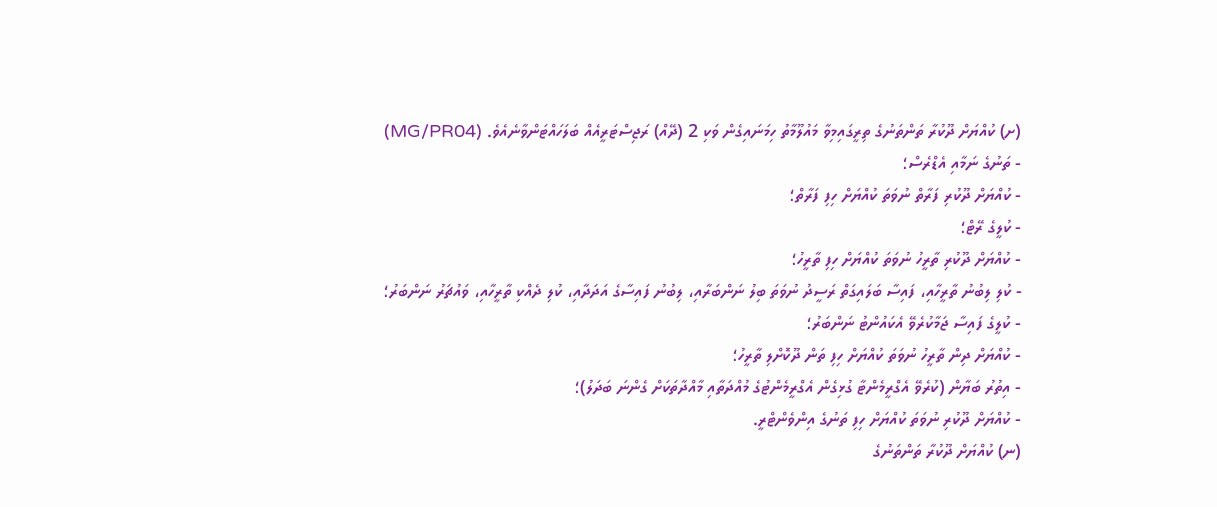(ށ) ކުއްޔަށް ދޫކުރާ ތަންތަނުގެ ތިރީގައިމިވާ މައުލޫމާތު ހިމަނައިގެން ވަކި 2 (ދޭއް) ރަޖިސްޓަރީއެއް ބަލަހައްޓަންވާނެއެވެ. (MG/PR04)
- ތަނުގެ ނަމާއި އެޑްރެސް؛
- ކުއްޔަށް ދޫކުރި ފަރާތް ނުވަތަ ކުއްޔަށް ހިފި ފަރާތް؛
- ކުލީގެ ރޭޓް؛
- ކުއްޔަށް ދޫކުރި ތާރީހު ނުވަތަ ކުއްޔަށް ހިފި ތާރީހު؛
- ކުލި ލިބުނު ތާރީހާއި، ފައިސާ ބަލައިގަތް ރަސީދު ނުވަތަ ބިލު ނަންބަރާއި، ލިބުނު ފައިސާގެ އަދަދާއި، ކުލި ދެއްކި ތާރީހާއި، ވައުޗަރު ނަންބަރު؛
- ކުލީގެ ފައިސާ ޖަމާކުރެވޭ އެކައުންޓު ނަންބަރު؛
- ކުއްޔަށް ދިން ތާރީހު ނުވަތަ ކުއްޔަށް ހިފި ތަން ދޫކޮށްލި ތާރީހު؛
- އިތުރު ބަޔާން (ކުރެވޭ އެގްރީމެންޓާ ގުޅިގެން އެގްރީމެންޓުގެ މުއްދަތާއި މާއްދާތަކަށް ގެންނަ ބަދަލު)؛
- ކުއްޔަށް ދޫކުރި ނުވަތަ ކުއްޔަށް ހިފި ތަނުގެ އިންވެންޓްރީ.
(ނ) ކުއްޔަށް ދޫކުރާ ތަންތަނުގެ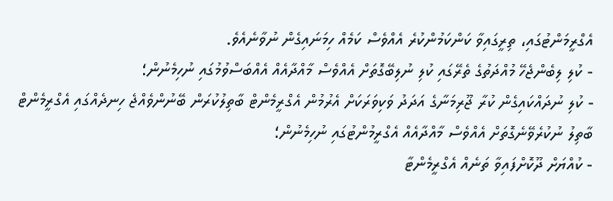އެގްރީމަންޓުގައި، ތިރީގައިވާ ކަންކަމުންކުރެ އެއްވެސް ކަމެއް ހިމަނައިގެން ނުވާނެއެވެ.
- ކުލި ލިބެންޖެހޭ މުއްދަތުގެ ތެރޭގައި ކުލި ނުލިބޭގޮތަށް އެއްވެސް މާއްދާއެއް އެއްބަސްވުމުގައި ނުހިމެނުން؛
- ކުލި ނުދައްކައިގެން ކުރާ ޖޫރިމަނާގެ އަދަދު ވަކިވަރަކަށް އެރުމުން އެގްރީމެންޓް ބާތިލުކުރަން ބޭނުންވެއްޖެ ހިނދެއްގައި އެގްރީމެންޓް ބާތިލު ނުކުރެވޭނެގޮތަށް އެއްވެސް މާއްދާއެއް އެގްރީމުންޓުގައި ނުހިމެނުން؛
- ކުއްޔަށް ދޫކޮށްފައިވާ ތަނެއް އެގްރީމެންޓާ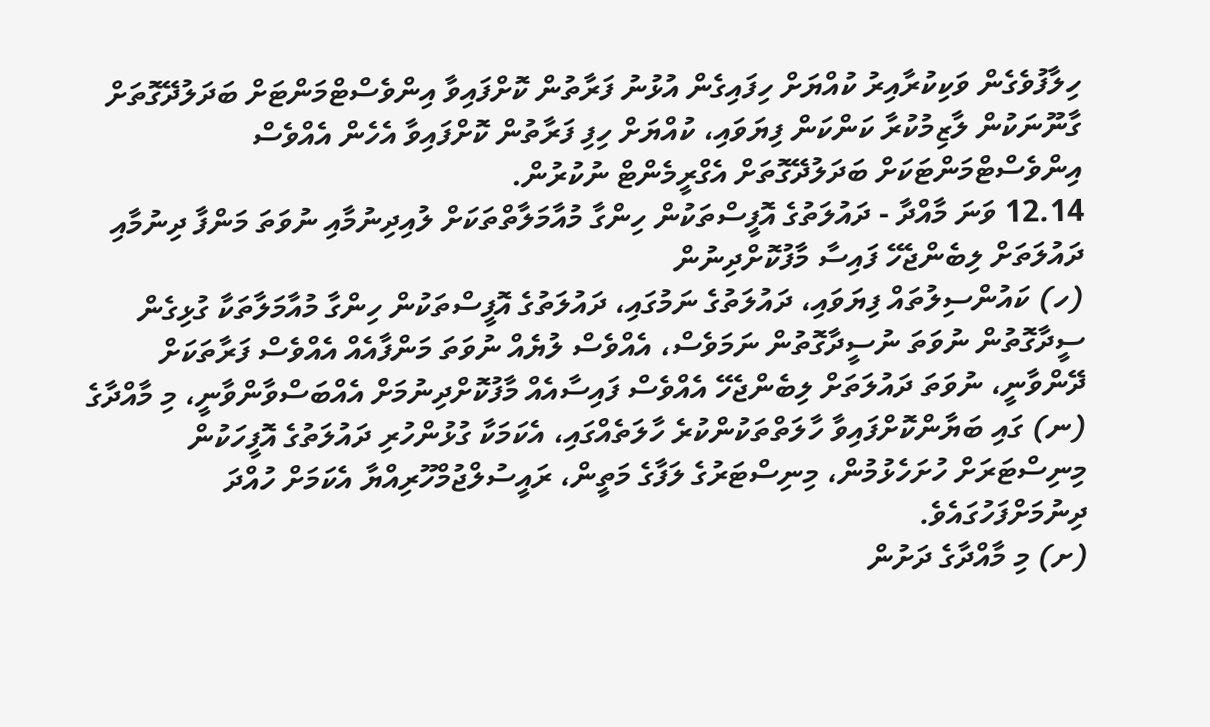ހިލާފުވެގެން ވަކިކުރާއިރު ކުއްޔަށް ހިފައިގެން އުޅުނު ފަރާތުން ކޮށްފައިވާ އިންވެސްޓްމަންޓަށް ބަދަލުދޭގޮތަށް ގާނޫނަކުން ލާޒިމުކުރާ ކަންކަން ފިޔަވައި، ކުއްޔަށް ހިފި ފަރާތުން ކޮށްފައިވާ އެހެން އެއްވެސް އިންވެސްޓްމަންޓަކަށް ބަދަލުދޭގޮތަށް އެގްރީމެންޓް ނުކުރުން.
12.14 ވަނަ މާއްދާ - ދައުލަތުގެ އޮފީސްތަކުން ހިންގާ މުއާމަލާތްތަކަށް ލުއިދިނުމާއި ނުވަތަ މަންފާ ދިނުމާއި ދައުލަތަށް ލިބެންޖެހޭ ފައިސާ މާފުކޮށްދިނުން
(ހ) ކައުންސިލުތައް ފިޔަވައި، ދައުލަތުގެ ނަމުގައި، ދައުލަތުގެ އޮފީސްތަކުން ހިންގާ މުއާމަލާތަކާ ގުޅިގެން ސީދާގޮތުން ނުވަތަ ނުސީދާގޮތުން ނަމަވެސް، އެއްވެސް ލުޔެއް ނުވަތަ މަންފާއެއް އެއްވެސް ފަރާތަކަށް ދޭންވާނީ، ނުވަތަ ދައުލަތަށް ލިބެންޖެހޭ އެއްވެސް ފައިސާއެއް މާފުކޮށްދިނުމަށް އެއްބަސްވާންވާނީ، މި މާއްދާގެ (ނ) ގައި ބަޔާންކޮށްފައިވާ ހާލަތްތަކުންކުރެ ހާލަތެއްގައި، އެކަމަކާ ގުޅުންހުރި ދައުލަތުގެ އޮފީހަކުން މިނިސްޓަރަށް ހުށަހެޅުމުން، މިނިސްޓަރުގެ ލަފާގެ މަތީން، ރައީސުލްޖުމްހޫރިއްޔާ އެކަމަށް ހުއްދަ ދިނުމަށްފަހުގައެވެ.
(ށ) މި މާއްދާގެ ދަށުން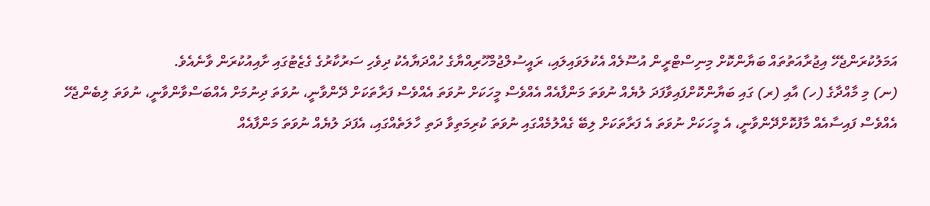އަމަލުކުރަންޖެހޭ އިޖުރާއަތުތައް ބަޔާންކޮށް މިނިސްޓްރީން އުސޫލެއް އެކުލަވައިލައި، ރައީސުލްޖުމްހޫރިއްޔާގެ ހުއްދަޔާއެކު ދިވެހި ސަރުކާރުގެ ގެޒެޓުގައި ށާއިއުކުރަން ވާނެއެވެ.
(ނ) މި މާއްދާގެ (ހ) އާއި (ރ) ގައި ބަޔާންކޮށްފައިވާފަދަ ލުޔެއް ނުވަތަ މަންފާއެއް އެއްވެސް މީހަކަށް ނުވަތަ އެއްވެސް ފަރާތަކަށް ދޭންވާނީ، ނުވަތަ ދިނުމަށް އެއްބަސްވާންވާނީ، ނުވަތަ ލިބެންޖެހޭ އެއްވެސް ފައިސާއެއް މާފުކޮށްދޭންވާނީ، އެ މީހަކަށް ނުވަތަ އެ ފަރާތަކަށް ލިބޭ ގެއްލުމެއްގައި ނުވަތަ ކުރިމަތިވާ ދަތި ހާލަތެއްގައި، އެފަދަ ލުޔެއް ނުވަތަ މަންފާއެއް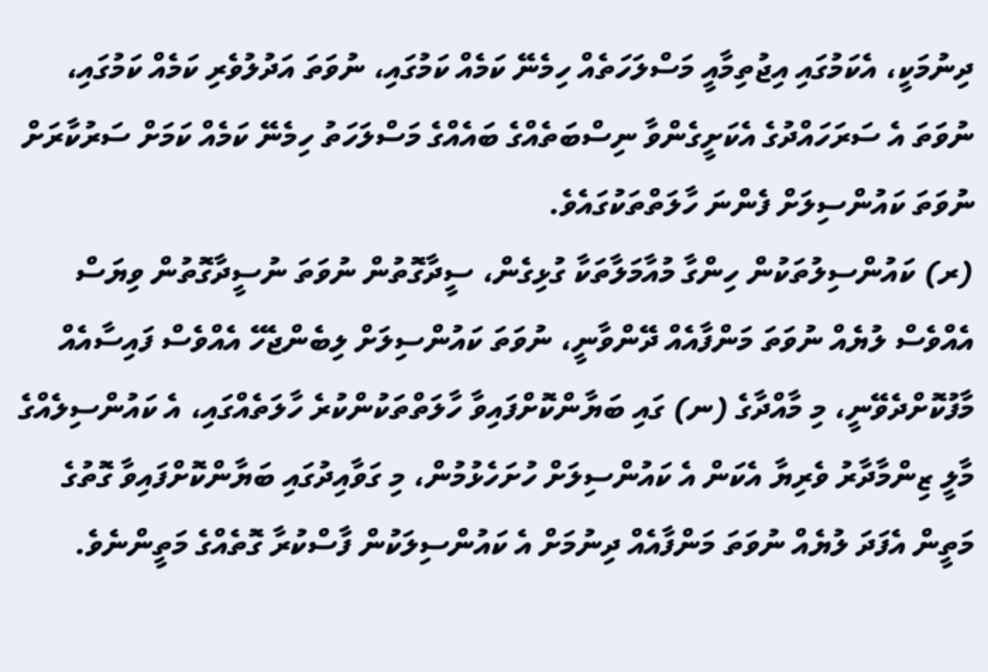ދިނުމަކީ، އެކަމުގައި އިޖުތިމާއީ މަސްލަހަތެއް ހިމެނޭ ކަމެއް ކަމުގައި، ނުވަތަ އަދުލުވެރި ކަމެއް ކަމުގައި، ނުވަތަ އެ ސަރަހައްދުގެ އެކަށީގެންވާ ނިސްބަތެއްގެ ބައެއްގެ މަސްލަހަތު ހިމެނޭ ކަމެއް ކަމަށް ސަރުކާރަށް ނުވަތަ ކައުންސިލަށް ފެންނަ ހާލަތްތަކުގައެވެ.
(ރ) ކައުންސިލުތަކުން ހިންގާ މުއާމަލާތަކާ ގުޅިގެން، ސީދާގޮތުން ނުވަތަ ނުސީދާގޮތުން ވިޔަސް އެއްވެސް ލުޔެއް ނުވަތަ މަންފާއެއް ދޭންވާނީ، ނުވަތަ ކައުންސިލަށް ލިބެންޖެހޭ އެއްވެސް ފައިސާއެއް މާފުކޮށްދެވޭނީ، މި މާއްދާގެ (ނ) ގައި ބަޔާންކޮށްފައިވާ ހާލަތްތަކުންކުރެ ހާލަތެއްގައި، އެ ކައުންސިލެއްގެ މާލީ ޒިންމާދާރު ވެރިޔާ އެކަން އެ ކައުންސިލަށް ހުށަހެޅުމުން، މި ގަވާއިދުގައި ބަޔާންކޮށްފައިވާ ގޮތުގެ މަތީން އެފަދަ ލުޔެއް ނުވަތަ މަންފާއެއް ދިނުމަށް އެ ކައުންސިލަކުން ފާސްކުރާ ގޮތެއްގެ މަތީންނެވެ.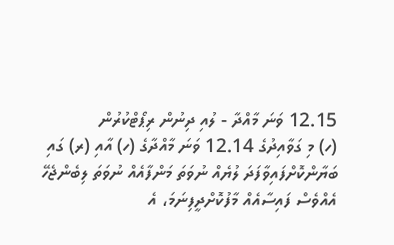12.15 ވަނަ މާއްދާ - ލުއި ދިނުން ރިޕޯޓްކުރުން
(ހ) މި ގަވާއިދުގެ 12.14 ވަނަ މާއްދާގެ (ހ) އާއި (ރ) ގައި ބަޔާންކޮށްފައިވާފަދަ ލުޔެއް ނުވަތަ މަންފާއެއް ނުވަތަ ލިބެންޖެހޭ އެއްވެސް ފައިސާއެއް މާފުކޮށްދީފިނަމަ، އެ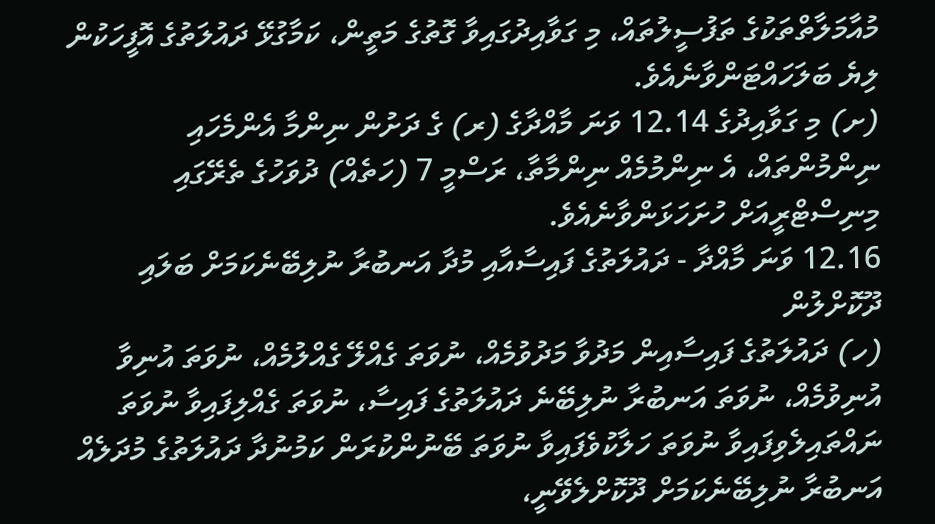މުއާމަލާތްތަކުގެ ތަފުސީލުތައް، މި ގަވާއިދުގައިވާ ގޮތުގެ މަތީން، ކަމާގުޅޭ ދައުލަތުގެ އޮފީހަކުން ލިޔެ ބަލަހައްޓަންވާނެއެވެ.
(ށ) މި ގަވާއިދުގެ 12.14 ވަނަ މާއްދާގެ (ރ) ގެ ދަށުން ނިންމާ އެންމެހައި ނިންމުންތައް، އެ ނިންމުމެއް ނިންމާތާ، ރަސްމީ 7 (ހަތެއް) ދުވަހުގެ ތެރޭގައި މިނިސްޓްރީއަށް ހުށަހަޅަންވާނެއެވެ.
12.16 ވަނަ މާއްދާ - ދައުލަތުގެ ފައިސާއާއި މުދާ އަނބުރާ ނުލިބޭނެކަމަށް ބަލައި ދޫކޮށްލުން
(ހ) ދައުލަތުގެ ފައިސާއިން މަދުވާ މަދުވުމެއް، ނުވަތަ ގެއްލޭ ގެއްލުމެއް، ނުވަތަ އުނިވާ އުނިވުމެއް، ނުވަތަ އަނބުރާ ނުލިބޭނެ ދައުލަތުގެ ފައިސާ، ނުވަތަ ގެއްލިފައިވާ ނުވަތަ ނައްތައިލެވިފައިވާ ނުވަތަ ހަލާކުވެފައިވާ ނުވަތަ ބޭނުންކުރަން ކަމުނުދާ ދައުލަތުގެ މުދަލެއް އަނބުރާ ނުލިބޭނެކަމަށް ދޫކޮށްލެވޭނީ،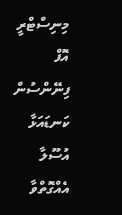މިނިސްޓްރީ އޮފް ފިނޭންސުން ކަނޑައަޅާ އުސޫލާ އެއްގޮތްވާ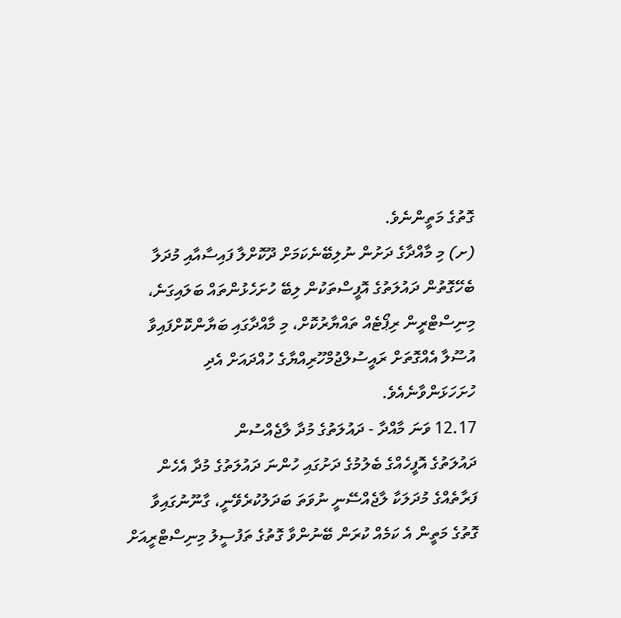ގޮތުގެ މަތީންނެވެ.
(ށ) މި މާއްދާގެ ދަށުން ނުލިބޭނެކަމަށް ދޫކޮށްލާ ފައިސާއާއި މުދަލާ ބެހޭގޮތުން ދައުލަތުގެ އޮފީސްތަކުން ލިބޭ ހުށަހެޅުންތައް ބަލައިގަނެ، މިނިސްޓްރީން ރިޕޯޓެއް ތައްޔާރުކޮށް، މި މާއްދާގައި ބަޔާންކޮށްފައިވާ އުސޫލާ އެއްގޮތަށް ރައީސުލްޖުމްހޫރިއްޔާގެ ހުއްދައަށް އެދި ހުށަހަޅަންވާނެއެވެ.
12.17 ވަނަ މާއްދާ - ދައުލަތުގެ މުދާ ލާޖެއްސުން
ދައުލަތުގެ އޮފީހެއްގެ ބެލުމުގެ ދަށުގައި ހުންނަ ދައުލަތުގެ މުދާ އެހެން ފަރާތެއްގެ މުދަލަކާ ލާޖެއްސޭނީ ނުވަތަ ބަދަލުކުރެވޭނީ، ގާނޫނުގައިވާ ގޮތުގެ މަތީން އެ ކަމެއް ކުރަން ބޭނުންވާ ގޮތުގެ ތަފުސީލު މިނިސްޓްރީއަށް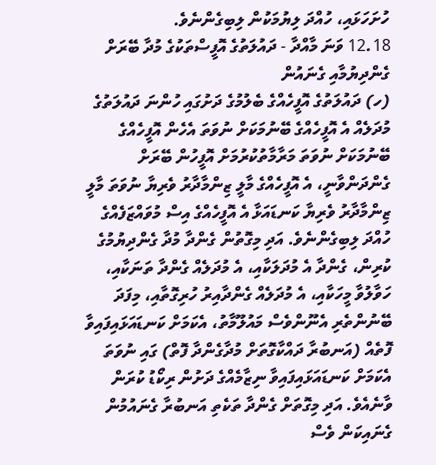ހުށަހަޅައި، ހުއްދަ ލިޔުމަކުން ލިބިގެންނެވެ.
12.18 ވަނަ މާއްދާ - ދައުލަތުގެ އޮފީސްތަކުގެ މުދާ ބޭރަށް ގެންދިޔުމާއި ގެނައުން
(ހ) ދައުލަތުގެ އޮފީހެއްގެ ބެލުމުގެ ދަށުގައި ހުންނަ ދައުލަތުގެ މުދަލެއް އެ އޮފީހެއްގެ ބޭނުމަކަށް ނުވަތަ އެހެން އޮފީހެއްގެ ބޭނުމަކަށް ނުވަތަ މަރާމާތުކުރުމަށް އޮފީހުން ބޭރަށް ގެންދަންވާނީ، އެ އޮފީހެއްގެ މާލީ ޒިންމާދާރު ވެރިޔާ ނުވަތަ މާލީ ޒިންމާދާރު ވެރިޔާ ކަނޑައަޅާ އެ އޮފީހެއްގެ އިސް މުވައްޒަފެއްގެ ހުއްދަ ލިބިގެންނެވެ. އަދި މިގޮތުން ގެންދާ މުދާ ގެންދިޔުމުގެ ކުރިން، ގެންދާ އެ މުދަލަކާއި، އެ މުދަލެއް ގެންދާ ތަނަކާއި، ހަވާލުވާ މީހަކާއި، އެ މުދަލެއް ގެންދާއިރު ހުރިގޮތާއި، މިފަދަ ބޭނުންތެރި އެނޫންވެސް މައުލޫމާތު، އެކަމަށް ކަނޑައަޅައިފައިވާ ފޮތެއް (އަނބުރާ ދައްކާގޮތަށް މުދާގެންދާ ފޮތް) ގައި ނުވަތަ އެކަމަށް ކަނޑައަޅައިފައިވާ ނިޒާމެއްގެ ދަށުން ރިކޯޑު ކުރަން ވާނެއެވެ. އަދި މިގޮތަށް ގެންދާ ތަކެތި އަނބުރާ ގެނައުމުން ގެނައިކަން ވެސް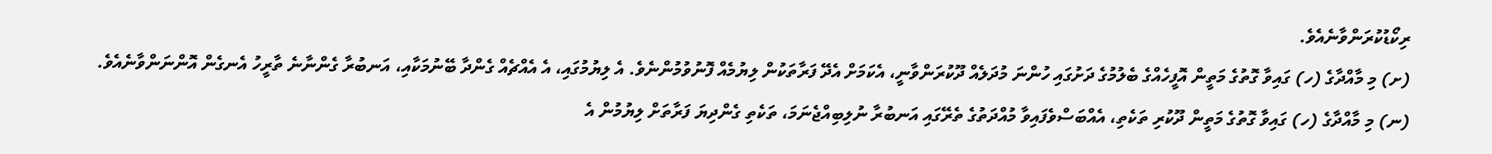ރިކޯޑުކުރަންވާނެއެވެ.
(ށ) މި މާއްދާގެ (ހ) ގައިވާ ގޮތުގެ މަތީން އޮފީހެއްގެ ބެލުމުގެ ދަށުގައި ހުންނަ މުދަލެއް ދޫކުރަންވާނީ، އެކަމަށް އެދޭ ފަރާތަކުން ލިޔުމެއް ފޮނުވުމުންނެވެ. އެ ލިޔުމުގައި، އެ އެއްޗެއް ގެންދާ ބޭނުމަކާއި، އަނބުރާ ގެންނާނެ ތާރީހު އެނގެން އޮންނަންވާނެއެވެ.
(ނ) މި މާއްދާގެ (ހ) ގައިވާ ގޮތުގެ މަތީން ދޫކުރި ތަކެތި، އެއްބަސްވެފައިވާ މުއްދަތުގެ ތެރޭގައި އަނބުރާ ނުލިބިއްޖެނަމަ، ތަކެތި ގެންދިޔަ ފަރާތަށް ލިޔުމުން އެ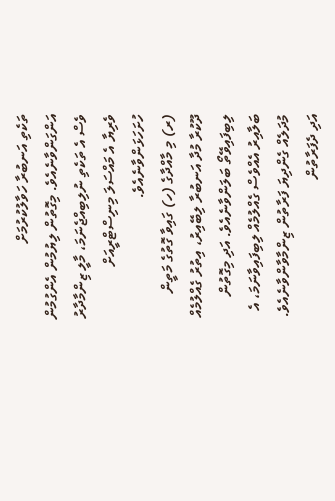ތަކެތި އަނބުރާ ހަވާލުކުރުމަށް އަންގަންވާނެއެވެ. މިގޮތުން ލިޔުމުން އެންގުމުން ވެސް އެ ތަކެތި ނުލިބިއްޖެނަމަ، މާލީ ޒިންމާދާރު ވެރިޔާ އެ މައްސަލަ މިނިސްޓްރީއަށް ހުށަހަޅަންވާނެއެވެ.
(ރ) މި މާއްދާގެ (ހ) ގައިވާ ގޮތުގެ މަތީން ދޫކުރާ މުދާ އަނބުރާ ލިބޭއިރު، އިތުރު ގެއްލުމެއް ލިބިފައިވޭތޯ ބަލަންވާނެއެވެ. އަދި މިގޮތުން ބަލާއިރު އެއްވެސް ގެއްލުމެއް ލިބިފައިވާނަމަ، އެ މުދަލެއް ގެންދިޔަ ފަރާތުން ޒިންމާވާންވާނެއެވެ. އަދި ދެފަރާތުން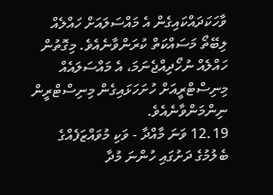ވާހަކަދައްކައިގެން އެ މައްސަލައަށް ހައްލެއް ލިބޭތޯ މަސައްކަތް ކުރަންވާނެއެވެ. މިގޮތުން ހައްލެއް ނުހޯދިއްޖެނަމަ، އެ މައްސަލައެއް މިނިސްޓްރީއަށް ހުށަހަޅައިގެން މިނިސްޓްރީން ނިންމަންވާނެއެވެ.
12.19 ވަނަ މާއްދާ - ވަކި މުވައްޒަފެއްގެ ބެލުމުގެ ދަށުގައި ހުންނަ މުދާ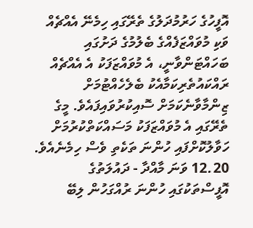އޮފީހުގެ ހަރުމުދަލުގެ ތެރޭގައި ހިމެނޭ އެއްޗެއް ވަކި މުވައްޒަފެއްގެ ބެލުމުގެ ދަށުގައި ބަހައްޓަންވާނީ، އެ މުވައްޒަފަކު އެ އެއްޗެއް ރައްކައުތެރިކަމާއެކު ބެލެހެއްޓުމަށް ޒިންމާވާނެކަމަށް ސޮއިކުރުވައިފައެވެ. މީގެ ތެރޭގައި އެ މުވައްޒަފަކު މަސައްކަތްކުރުމަށް ހަވާލުކޮށްފައި ހުންނަ ތަކެތި ވެސް ހިމެނެއެވެ.
12.20 ވަނަ މާއްދާ - ދައުލަތުގެ އޮފީސްތަކުގައި ހުންނަ ރުއްގަހުން ލިބޭ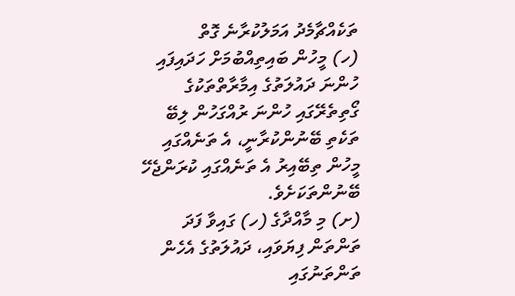ތަކެއްޗާމެދު އަމަލުކުރާނެ ގޮތް
(ހ) މީހުން ބައިތިއްބުމަށް ހަދައިފައި ހުންނަ ދައުލަތުގެ އިމާރާތްތަކުގެ ގޯތިތެރޭގައި ހުންނަ ރުއްގަހުން ލިބޭ ތަކެތި ބޭނުންކުރާނީ، އެ ތަނެއްގައި މީހުން ތިބޭއިރު އެ ތަނެއްގައި ކުރަންޖެހޭ ބޭނުންތަކަށެވެ.
(ށ) މި މާއްދާގެ (ހ) ގައިވާ ފަދަ ތަންތަން ފިޔަވައި، ދައުލަތުގެ އެހެން ތަންތަނުގައި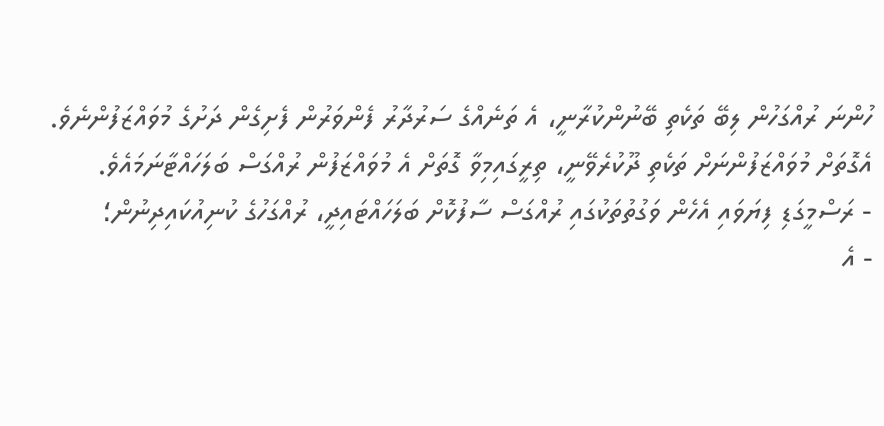ހުންނަ ރުއްގަހުން ލިބޭ ތަކެތި ބޭނުންކުރާނީ، އެ ތަނެއްގެ ސަރުދާރު ފެންވަރުން ފެށިގެން ދަށުގެ މުވައްޒަފުންނެވެ. އެގޮތަށް މުވައްޒަފުންނަށް ތަކެތި ދޫކުރެވޭނީ، ތިރީގައިމިވާ ގޮތަށް އެ މުވައްޒަފުން ރުއްގަސް ބަލަހައްޓާނަމައެވެ.
- ރަސްމީގަޑި ފިޔަވައި އެހެން ވަގުތުތަކުގައި ރުއްގަސް ސާފުކޮށް ބަލަހައްޓައިދީ، ރުއްގަހުގެ ކުނިއުކައިދިނުން؛
- އެ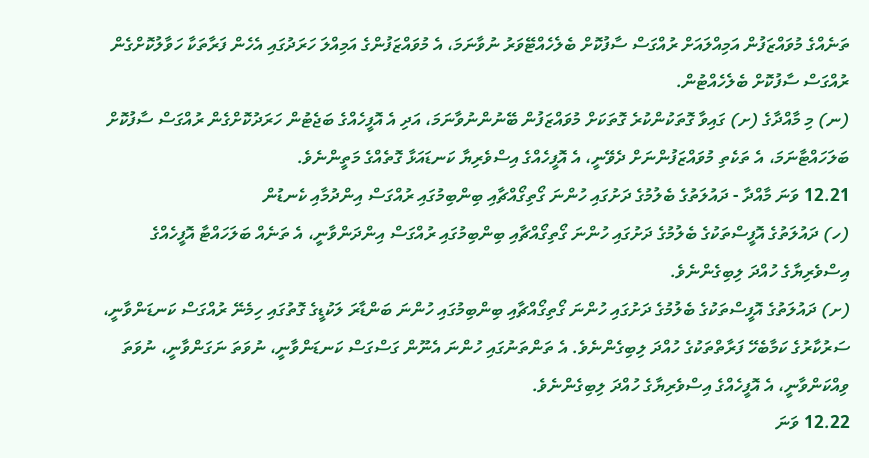ތަނެއްގެ މުވައްޒަފުން އަމިއްލައަށް ރުއްގަސް ސާފުކޮށް ބެލެހެއްޓޭވަރު ނުވާނަމަ، އެ މުވައްޒަފުންގެ އަމިއްލަ ހަރަދުގައި އެހެން ފަރާތަކާ ހަވާލުކޮށްގެން ރުއްގަސް ސާފުކޮށް ބެލެހެއްޓުން.
(ނ) މި މާއްދާގެ (ށ) ގައިވާ ގޮތަކުންކުރެ ގޮތަކަށް މުވައްޒަފުން ބޭނުންނުވާނަމަ، އަދި އެ އޮފީހެއްގެ ބަޖެޓުން ހަރަދުކޮށްގެން ރުއްގަސް ސާފުކޮށް ބަލަހައްޓާނަމަ، އެ ތަކެތި މުވައްޒަފުންނަށް ދެވޭނީ، އެ އޮފީހެއްގެ އިސްވެރިޔާ ކަނޑައަޅާ ގޮތެއްގެ މަތީންނެވެ.
12.21 ވަނަ މާއްދާ - ދައުލަތުގެ ބެލުމުގެ ދަށުގައި ހުންނަ ގޯތިގޯއްޗާއި ބިންބިމުގައި ރުއްގަސް އިންދުމާއި ކެނޑުން
(ހ) ދައުލަތުގެ އޮފީސްތަކުގެ ބެލުމުގެ ދަށުގައި ހުންނަ ގޯތިގޯއްޗާއި ބިންބިމުގައި ރުއްގަސް އިންދަންވާނީ، އެ ތަނެއް ބަލަހައްޓާ އޮފީހެއްގެ އިސްވެރިޔާގެ ހުއްދަ ލިބިގެންނެވެ.
(ށ) ދައުލަތުގެ އޮފީސްތަކުގެ ބެލުމުގެ ދަށުގައި ހުންނަ ގޯތިގޯއްޗާއި ބިންބިމުގައި ހުންނަ ބަންޑާރަ ލަކުޑީގެ ގޮތުގައި ހިމެނޭ ރުއްގަސް ކަނޑަންވާނީ، ސަރުކާރުގެ ކަމާބެހޭ ފަރާތްތަކުގެ ހުއްދަ ލިބިގެންނެވެ. އެ ތަންތަނުގައި ހުންނަ އެނޫން ގަސްގަސް ކަނޑަންވާނީ، ނުވަތަ ނަގަންވާނީ، ނުވަތަ ވިއްކަންވާނީ، އެ އޮފީހެއްގެ އިސްވެރިޔާގެ ހުއްދަ ލިބިގެންނެވެ.
12.22 ވަނަ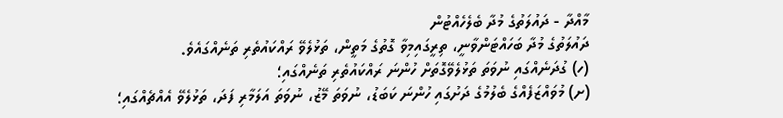މާއްދާ - ދައުލަތުގެ މުދާ ބެލެހެއްޓުން
ދައުލަތުގެ މުދާ ބަހައްޓަންވާނީ، ތިރީގައިމިވާ ގޮތުގެ މަތީން، ތަޅުލެވޭ ރައްކައުތެރި ތަނެއްގައެވެ.
(ހ) ގުދަނެއްގައި ނުވަތަ ތަޅުލެވޭގޮތަށް ހުންނަ ރައްކައުތެރި ތަނެއްގައި؛
(ށ) މުވައްޒަފެއްގެ ބެލުމުގެ ދަށުގައި ހުންނަ ކަބަޑު، ނުވަތަ މޭޒު، ނުވަތަ އަލަމާރި ފަދަ، ތަޅުލެވޭ އެއްޗެއްގައި؛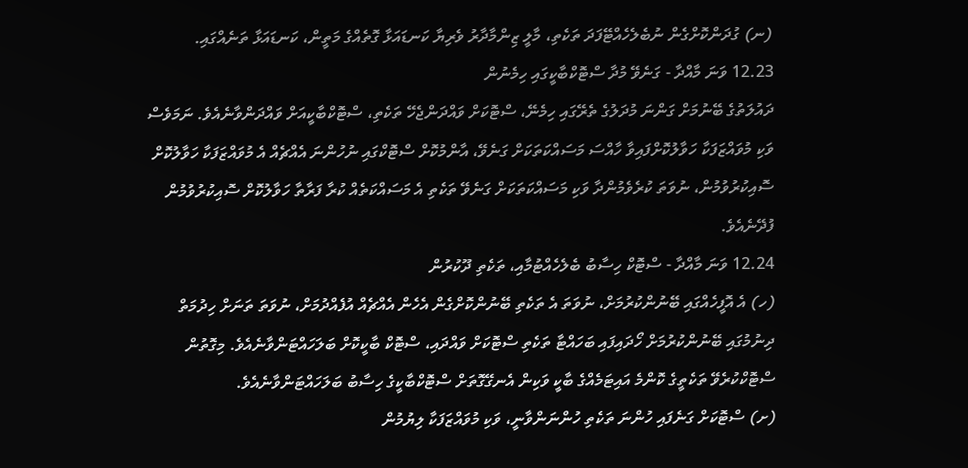(ނ) ގުދަންކޮށްގެން ނުބެލެހެއްޓޭފަދަ ތަކެތި، މާލީ ޒިންމާދާރު ވެރިޔާ ކަނޑައަޅާ ގޮތެއްގެ މަތީން، ކަނޑައަޅާ ތަނެއްގައި.
12.23 ވަނަ މާއްދާ - ގަނެވޭ މުދާ ސްޓޮކްބާކީގައި ހިމެނުން
ދައުލަތުގެ ބޭނުމަށް ގަންނަ މުދަލުގެ ތެރޭގައި ހިމެނޭ، ސްޓޮކަށް ވައްދަންޖެހޭ ތަކެތި، ސްޓޮކްބާކީއަށް ވައްދަންވާނެއެވެ. ނަމަވެސް ވަކި މުވައްޒަފަކާ ހަވާލުކޮށްފައިވާ ހާއްސަ މަސައްކަތަކަށް ގަނެވޭ، އާންމުކޮށް ސްޓޮކްގައި ނުހުންނަ އެއްޗެއް އެ މުވައްޒަފަކާ ހަވާލުކޮށް ސޮއިކުރުވުމުން، ނުވަތަ ކުރެވެމުންދާ ވަކި މަސައްކަތަކަށް ގަނެވޭ ތަކެތި އެ މަސައްކަތެއް ކުރާ ފަރާތާ ހަވާލުކޮށް ސޮއިކުރުވުމުން ފުދޭނެއެވެ.
12.24 ވަނަ މާއްދާ - ސްޓޮކް ހިސާބު ބެލެހެއްޓުމާއި، ތަކެތި ދޫކުރުން
(ހ) އެ އޮފީހެއްގައި ބޭނުންކުރުމަށް، ނުވަތަ އެ ތަކެތި ބޭނުންކޮށްގެން އެހެން އެއްޗެއް އުފެއްދުމަށް، ނުވަތަ ތަނަށް ހިދުމަތް ދިނުމުގައި ބޭނުންކުރުމަށް ހޯދައިފައި ބަހައްޓާ ތަކެތި ސްޓޮކަށް ވައްދައި، ސްޓޮކް ބާކީކޮށް ބަލަހައްޓަންވާނެއެވެ. މިގޮތުން ސްޓޮކްކުރެވޭ ތަކެތީގެ ކޮންމެ އައިޓަމެއްގެ ބާކީ ވަކިން އެނގޭގޮތަށް ސްޓޮކްބާކީގެ ހިސާބު ބަލަހައްޓަންވާނެއެވެ.
(ށ) ސްޓޮކަށް ގަނެފައި ހުންނަ ތަކެތި ހުންނަންވާނީ، ވަކި މުވައްޒަފަކާ ލިޔުމުން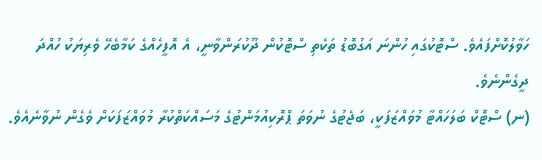ހަވާލުކޮށްފައެވެ. ސްޓޮކުގައި ހުންނަ އަގުބޮޑު ތަކެތި ސްޓޮކުން ދޫކުރަންވާނީ، އެ އޮފީހެއްގެ ކަމާބެހޭ ވެރިޔަކު ހުއްދަ ދީގެންނެވެ.
(ނ) ސްޓޮކް ބަލަހައްޓާ މުވައްޒަފަކީ، ބަޖެޓުގެ ނުވަތަ ޕްރޮކިއުމަންޓުގެ މަސައްކަތްކުރާ މުވައްޒަފަކަށް ވެގެން ނުވާނެއެވެ.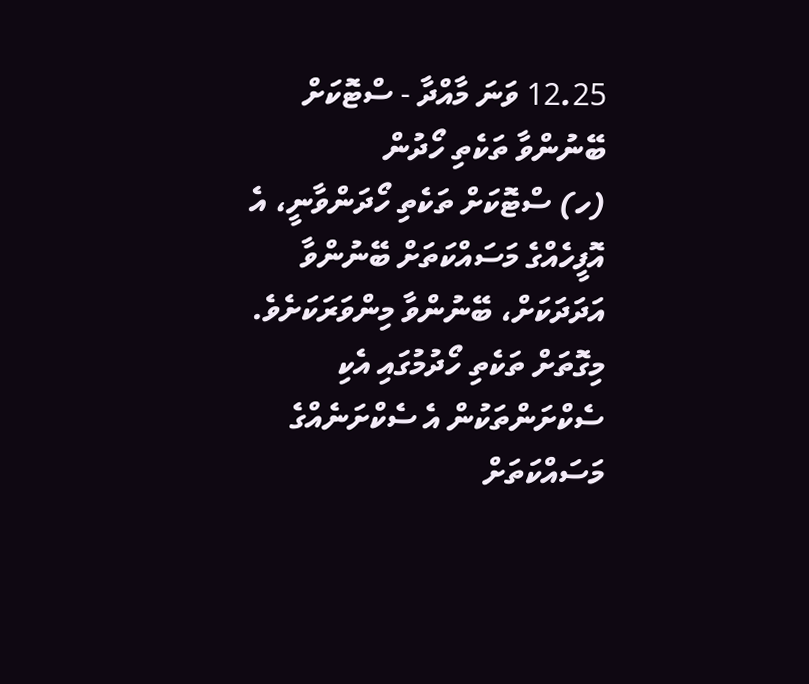12.25 ވަނަ މާއްދާ - ސްޓޮކަށް ބޭނުންވާ ތަކެތި ހޯދުން
(ހ) ސްޓޮކަށް ތަކެތި ހޯދަންވާނީ، އެ އޮފީހެއްގެ މަސައްކަތަށް ބޭނުންވާ އަދަދަކަށް، ބޭނުންވާ މިންވަރަކަށެވެ. މިގޮތަށް ތަކެތި ހޯދުމުގައި އެކި ސެކްށަންތަކުން އެ ސެކްށަނެއްގެ މަސައްކަތަށް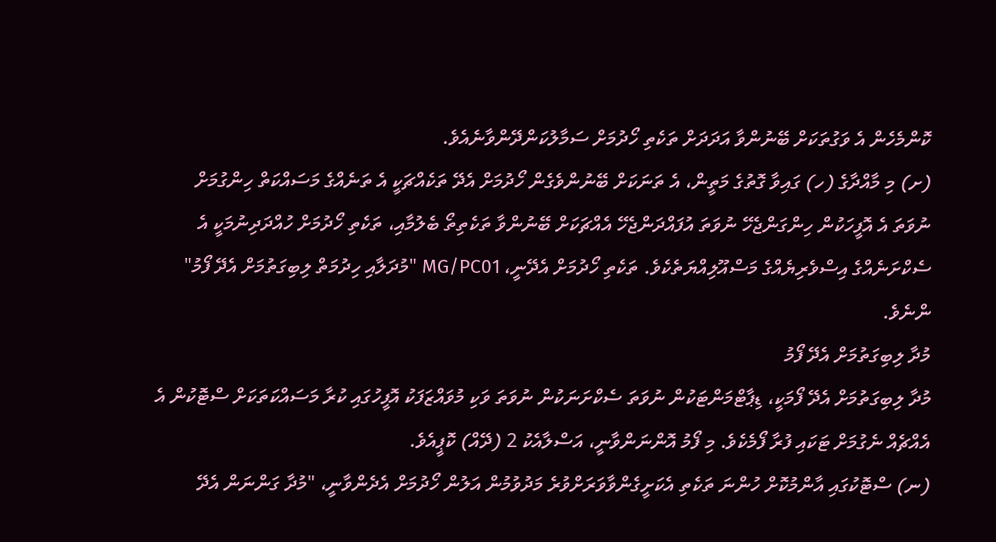ކޮންމެހެން އެ ވަގުތަކަށް ބޭނުންވާ އަދަދަށް ތަކެތި ހޯދުމަށް ސަމާލުކަންދޭންވާނެއެވެ.
(ށ) މި މާއްދާގެ (ހ) ގައިވާ ގޮތުގެ މަތީން، އެ ތަނަކަށް ބޭނުންވެގެން ހޯދުމަށް އެދޭ ތަކެއްޗަކީ އެ ތަނެއްގެ މަސައްކަތް ހިންގުމަށް ނުވަތަ އެ އޮފީހަކުން ހިންގަންޖެހޭ ނުވަތަ އުފައްދަންޖެހޭ އެއްޗަކަށް ބޭނުންވާ ތަކެތިތޯ ބެލުމާއި، ތަކެތި ހޯދުމަށް ހުއްދަދިނުމަކީ އެ ސެކްށަނެއްގެ އިސްވެރިޔެއްގެ މަސްއޫލިއްޔަތެކެވެ. ތަކެތި ހޯދުމަށް އެދޭނީ، MG/PC01 "މުދަލާއި ހިދުމަތް ލިބިގަތުމަށް އެދޭ ފޯމު" ންނެވެ.
މުދާ ލިބިގަތުމަށް އެދޭ ފޯމު
މުދާ ލިބިގަތުމަށް އެދޭ ފޯމަކީ، ޑިޕާޓްމަންޓަކުން ނުވަތަ ސެކްށަނަކުން ނުވަތަ ވަކި މުވައްޒަފަކު އޮފީހުގައި ކުރާ މަސައްކަތަކަށް ސްޓޮކުން އެ އެއްޗެއް ނެގުމަށް ޓަކައި ފުރާ ފޯމެކެވެ. މި ފޯމު އޮންނަންވާނީ، އަސްލާއެކު 2 (ދޭއް) ކޮޕީއެވެ.
(ނ) ސްޓޮކުގައި އާންމުކޮށް ހުންނަ ތަކެތި އެކަށީގެންވާވަރަށްވުރެ މަދުވުމުން އަލުން ހޯދުމަށް އެދެންވާނީ، "މުދާ ގަންނަން އެދޭ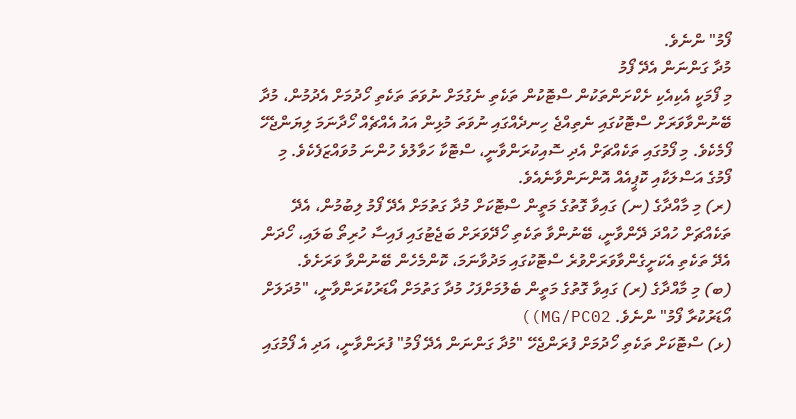ފޯމު" ންނެވެ.
މުދާ ގަންނަން އެދޭ ފޯމު
މި ފޯމަކީ އެކިއެކި ށެކްށަންތަކުން ސްޓޮކުން ތަކެތި ނެގުމަށް ނުވަތަ ތަކެތި ހޯދުމަށް އެދުމުން، މުދާ ބޭނުންވާވަރަށް ސްޓޮކުގައި ނެތިއްޖެ ހިނދެއްގައި ނުވަތަ މުޅިން އައު އެއްޗެއް ހޯދާނަމަ ލިޔަންޖެހޭ ފޯމެކެވެ. މި ފޯމުގައި ތަކެއްޗަށް އެދި ސޮއިކުރަންވާނީ، ސްޓޮކާ ހަވާލުވެ ހުންނަ މުވައްޒަފެކެވެ. މި ފޯމުގެ އަސްލަކާއި ކޮޕީއެއް އޮންނަންވާނެއެވެ.
(ރ) މި މާއްދާގެ (ނ) ގައިވާ ގޮތުގެ މަތީން ސްޓޮކަށް މުދާ ގަތުމަށް އެދޭ ފޯމު ލިބުމުން، އެދޭ ތަކެއްޗަށް ހުއްދަ ދޭންވާނީ، ބޭނުންވާ ތަކެތި ހޯދޭވަރަށް ބަޖެޓުގައި ފައިސާ ހުރިތޯ ބަލައި، ހޯދަން އެދޭ ތަކެތި އެކަށީގެންވާވަރަށްވުރެ ސްޓޮކުގައި މަދުވާނަމަ، ކޮންމެހެން ބޭނުންވާ ވަރަށެވެ.
(ބ) މި މާއްދާގެ (ރ) ގައިވާ ގޮތުގެ މަތީން ބެލުމަށްފަހު މުދާ ގަތުމަށް އޯޑަރުކުރަންވާނީ، "މުދަލަށް އޯޑަރުކުރާ ފޯމު" ންނެވެ. MG/PC02))
(ޅ) ސްޓޮކަށް ތަކެތި ހޯދުމަށް ފުރަންޖެހޭ "މުދާ ގަންނަން އެދޭ ފޯމު" ފުރަންވާނީ، އަދި އެ ފޯމުގައި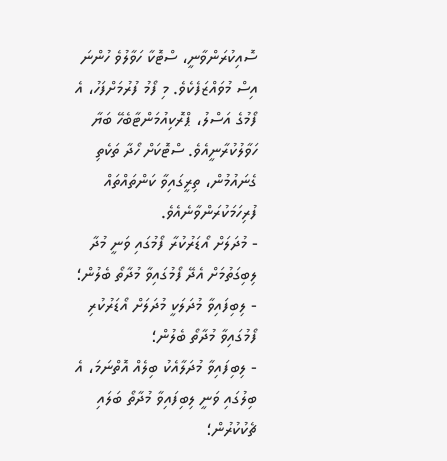ސޮއިކުރަންވާނީ، ސްޓޮކާ ހަވާލުވެ ހުންނަ އިސް މުވައްޒަފެކެވެ. މި ފޯމު ފުރުމަށްފަހު، އެ ފޯމުގެ އަސްލު، ޕްރޮކިއުމަންޓާބެހޭ ބަޔާ ހަވާލުކުރާނީއެވެ. ސްޓޮކަށް ހޯދާ ތަކެތި ގެނައުމުން، ތިރީގައިވާ ކަންތައްތައް ފުރިހަމަކުރަންވާނެއެވެ.
- މުދަލަށް އޯޑަރުކުރާ ފޯމުގައި ވަނީ މުދާ ލިބިގަތުމަށް އެދޭ ފޯމުގައިވާ މުދާތޯ ބެލުން؛
- ލިބިފައިވާ މުދަލަކީ މުދަލަށް އޯޑަރުކުރި ފޯމުގައިވާ މުދާތޯ ބެލުން؛
- ލިބިފައިވާ މުދަލާއެކު ބިލެއް އޮތްނަމަ، އެ ބިލުގައި ވަނީ ލިބިފައިވާ މުދާތޯ ބަލައި ޗެކުކުރުން؛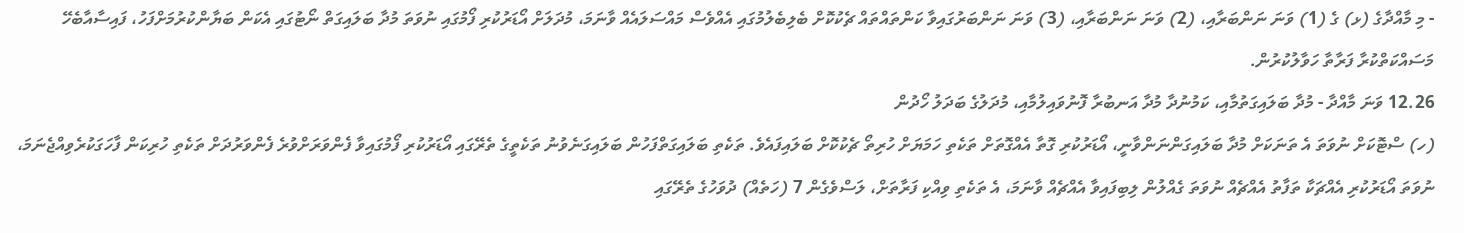- މި މާއްދާގެ (ޅ) ގެ (1) ވަނަ ނަންބަރާއި، (2) ވަނަ ނަންބަރާއި، (3) ވަނަ ނަންބަރުގައިވާ ކަންތައްތައް ޗެކުކޮށް ބެލިބެލުމުގައި އެއްވެސް މައްސަލައެއް ވާނަމަ، މުދަލަށް އޯޑަރުކުރި ފޯމުގައި ނުވަތަ މުދާ ބަލައިގަތް ނޯޓުގައި އެކަން ބަޔާންކުރުމަށްފަހު، ފައިސާއާބެހޭ މަސައްކަތްކުރާ ފަރާތާ ހަވާލުކުރުން.
12.26 ވަނަ މާއްދާ - މުދާ ބަލައިގަތުމާއި، ކަމުނުދާ މުދާ އަނބުރާ ފޮނުވައިލުމާއި، މުދަލުގެ ބަދަލު ހޯދުން
(ހ) ސްޓޮކަށް ނުވަތަ އެ ތަނަކަށް މުދާ ބަލައިގަންނަންވާނީ، އޯޑަރުކުރި ގޮތާ އެއްގޮތަށް ތަކެތި ހަމަޔަށް ހުރިތޯ ޗެކުކޮށް ބަލައިފައެވެ. ތަކެތި ބަލައިގަތްފަހުން ބަލައިގަނެވުނު ތަކެތީގެ ތެރޭގައި އޯޑަރުކުރި ފޯމުގައިވާ ފެންވަރަށްވުރެ ފެންވަރުދަށް ތަކެތި ހުރިކަން ފާހަގަކުރެވިއްޖެނަމަ، ނުވަތަ އޯޑަރުކުރި އެއްޗަކާ ތަފާތު އެއްޗެއް ނުވަތަ ގެއްލުން ލިބިފައިވާ އެއްޗެއް ވާނަމަ، އެ ތަކެތި ވިއްކި ފަރާތަށް، ލަސްވެގެން 7 (ހަތެއް) ދުވަހުގެ ތެރޭގައި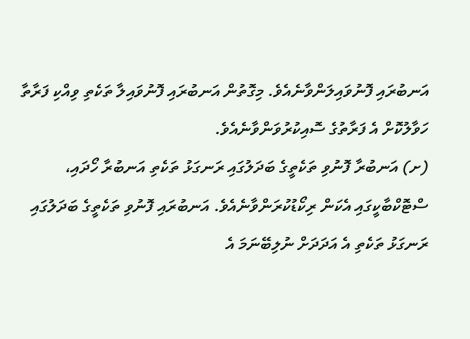އަނބުރައި ފޮނުވައިލަންވާނެއެވެ. މިގޮތުން އަނބުރައި ފޮނުވައިލާ ތަކެތި ވިއްކި ފަރާތާ ހަވާލުކޮށް އެ ފަރާތުގެ ސޮއިކުރުވަންވާނެއެވެ.
(ށ) އަނބުރާ ފޮނުވި ތަކެތީގެ ބަދަލުގައި ރަނގަޅު ތަކެތި އަނބުރާ ހޯދައި، ސްޓޮކްބާކީގައި އެކަން ރިކޯޑުކުރަންވާނެއެވެ. އަނބުރައި ފޮނުވި ތަކެތީގެ ބަދަލުގައި ރަނގަޅު ތަކެތި އެ އަދަދަށް ނުލިބޭނަމަ އެ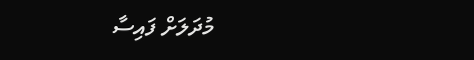މުދަލަށް ފައިސާ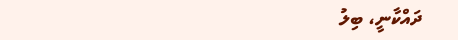ދައްކާނީ، ބިލު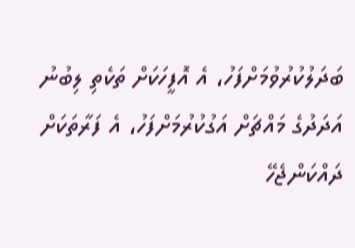ބަދަލުކުރުވުމަށްފަހު، އެ އޮފީހަކަށް ތަކެތި ލިބުނު އަދަދުގެ މައްޗަށް އަގުކުރުމަށްފަހު، އެ ފަރާތަކަށް ދައްކަންޖެހޭ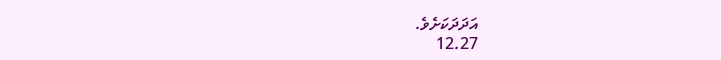އަދަދަކަށެވެ.
12.27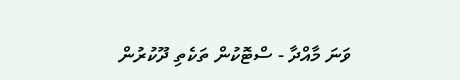ވަނަ މާއްދާ - ސްޓޮކުން ތަކެތި ދޫކުރުން